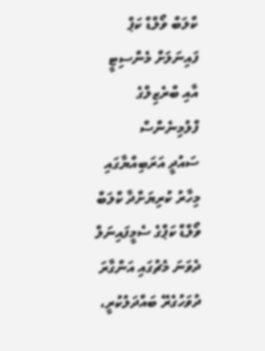ކްލަބް ވޯލްޑް ކަޕް ފައިނަލަށް މެންސިޓީ އާއި ބްރެޒިލްގެ ފްލުމިނެންސް
ސައުދީ އަރަބިއްޔާގައި މިހާރު ކުރިޔަށްދާ ކްލަބް ވޯލްޑް ކަޕްގެ ސެމީފައިނަލް ދެވަނަ މެޗުގައި އަންގާރަ ދުވަހުގެރޭ ބައްދަލުކުރީ،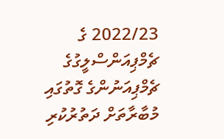2022/23 ގެ ޗެމްޕިއަންސްލީގުގެ ޗެމްޕިއަނުންގެ ގޮތުގައި މުބާރާތަށް ދަތުރުކުރި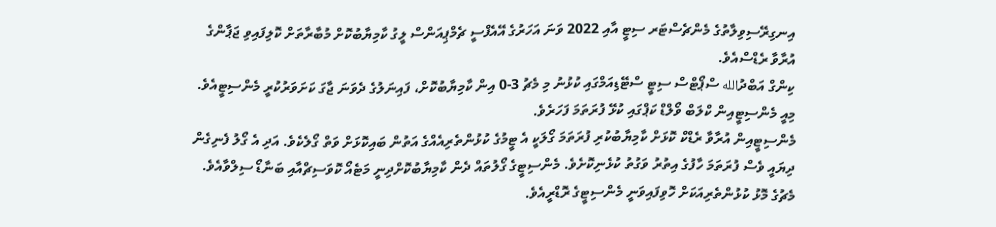އިނގިރޭސިވިލާތުގެ މެންޗެސްޓަރ ސިޓީ އާއި 2022 ވަނަ އަހަރުގެ އޭއެފްސީ ޗެމްޕިއަންސް ލީގު ކާމިޔާބުކޮށް މުބާރާތަށް ކޮލިފައިވި ޖަޕާންގެ އުރާވާ ރެޑްސްއެވެ.
ކިންގް އަބްދުالله ސްޕޯޓްސް ސިޓީ ސްޓޭޑިއަމްގައި ކުޅުނު މި މެޗު 3-0 އިން ކާމިޔާބުކޮށް، ފައިނަލުގެ ދެވަނަ ޖާގަ ކަށަވަރުކުރީ މެންސިޓީއެވެ. މިއީ މެންސިޓީއިން ކްލަބް ވޯލްޑް ކަޕްގައި ކުޅޭ ފުރަތަމަ ފަހަރެވެ.
މެންސިޓީއިން އުރާވާ ރެޑްކް ކޮޅަށް ކާމިޔާބުކުރި ފުރަތަމަ ގޯލަކީ އެ ޓީމުގެ ކުޅުންތެރިއެއްގެ އަތުން ބައިކޮޅަށް ވަތް ގޯލެކެވެ. އަދި އެ ގޯލު ފެނިގެން ދިޔައީ ވެސް ފުރަތަމަ ހާފުގެ އިތުރު ވަގުތު ކުޅެނިކޮށެވެ. މެންސިޓީގެ ގޯލުތައް ދެން ކާމިޔާބުކޮށްދިނީ މަޓެއޯ ކޮވަސިޗްއާއި ބަނާޑޯ ސިލްވާއެވެ. މެޗުގެ މޮޅު ކުޅުންތެރިއަކަށް ހޮވިފައިވަނީ މެންސިޓީގެ ރޮޑްރީއެވެ.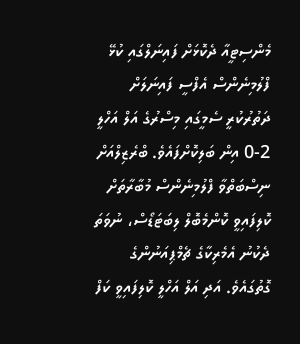މެންސިޓީއާ ދެކޮޅަށް ފައިނަލްގައި ކުޅޭ ފްލުމިނެންސް އެފްސީ ފައިނަލަށް ދަތުރުކުރީ ސެމީގައި މިސްރުގެ އަލް އަހްލީ 2-0 އިން ބަލިކޮށްފައެވެ. ބްރެޒިލްއަށް ނިސްބަތްވާ ފްލުމިނެންސް މުބާރާތަށް ކޮލިފައިވީ ކޮންމެބޮލް ލިބަޓަޑޯސް، ނުވަތަ ދެކުނު އެމެރިކާގެ ޗެމްޕިއަނުންގެ ގޮތުގައެވެ. އަދި އަލް އަހްލީ ކޮލިފައިވީ ކަފް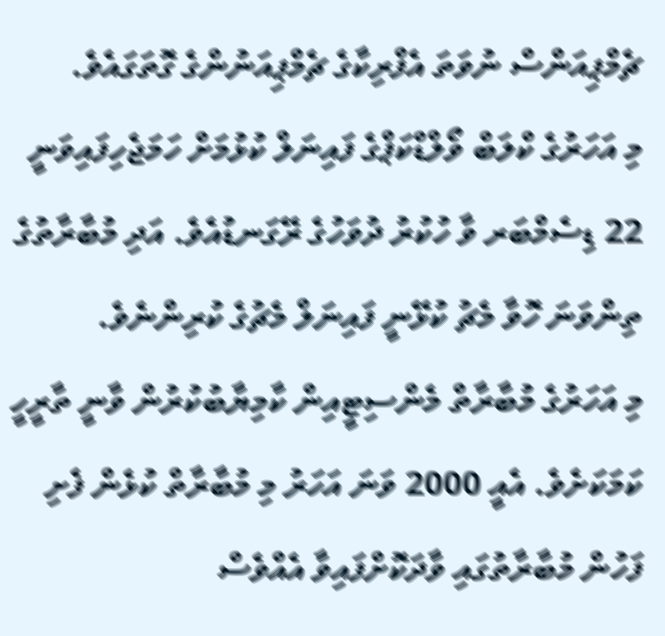ޗެމްޕިއަންސް ނުވަތަ އެފްރިކާގެ ޗެމްޕިއަނުންގެ ގޮތަގައެވެ.
މި އަހަރުގެ ކްލަބް ވޯލްޑްކަޕްގެ ފައިނަލް ކުޅުމަށް ހަމަޖެހިފައިވަނީ 22 ޑިސެމްބަރ ވާ ހުކުރު ދުވަހުގެ ރޭގަނޑުއެވެ. އަދި މުބާރާތުގެ ތިންވަނަ ހޮވާ މެޗު ކުޅޭނީ ފައިނަލް މެޗުގެ ކުރިންނެވެ.
މި އަހަރުގެ މުބާރާތް މެންސިޓީއިން ކާމިޔާބުކުރުން ވާނީ ތާރީހީ ކަމަކަށެވެ. އެއީ 2000 ވަނަ އަހަރު މި މުބާރާތް ކުޅެން ފެށި ފަހުން މުބާރާތުގައި ވާދަކޮށްފައިވާ އެއްވެސް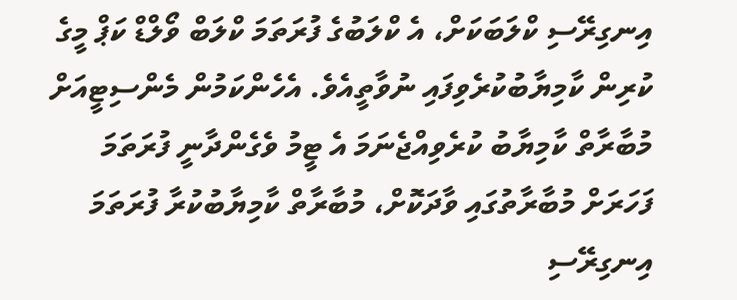އިނގިރޭސި ކްލަބަކަށް، އެ ކްލަބުގެ ފުރަތަމަ ކްލަބް ވޯލްޑް ކަޕް މީގެ ކުރިން ކާމިޔާބުކުރެވިފައި ނުވާތީއެވެ. އެހެންކަމުން މެންސިޓީއަށް މުބާރާތް ކާމިޔާބު ކުރެވިއްޖެނަމަ އެ ޓީމު ވެގެންދާނީ ފުރަތަމަ ފަހަރަށް މުބާރާތުގައި ވާދަކޮށް، މުބާރާތް ކާމިޔާބުކުރާ ފުރަތަމަ އިނގިރޭސި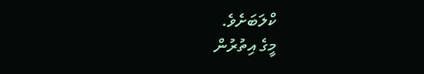ކްލަބަށެވެ.
މީގެ އިތުރުން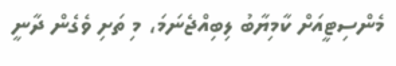މެންސިޓީއަށް ކާމިޔާބު ލިބިއްޖެނަމަ، މި ތަށި ވެގެން ދާނީ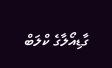ގާޑިއޯލާގެ ކްލަބް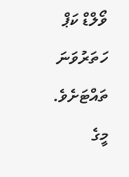ވޯލްޑް ކަޕް ހަތަރުވަނަ ތައްޓަށެވެ. މީގެ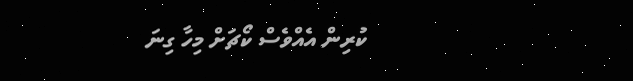ކުރިން އެއްވެސް ކޯޗަށް މިހާ ގިނަ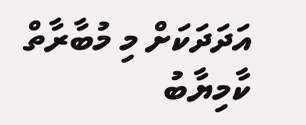އަދަދަކަށް މި މުބާރާތް ކާމިޔާބު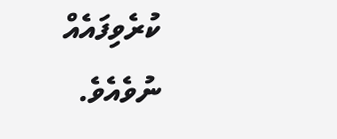ކުރެވިފައެއް ނުވެއެވެ.